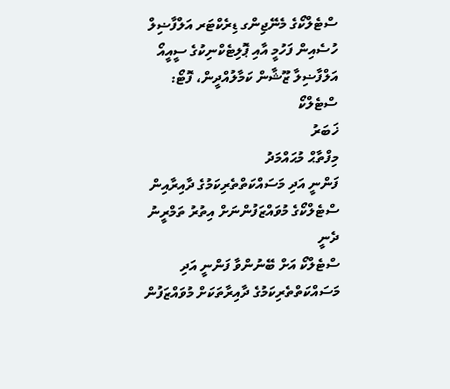ސްޓެލްކޯގެ މެނޭޖިންގ ޑިރެކްޓަރ އަލްފާޟިލް ހުސެއިން ފަހުމީ އާއި ޕޮލިޓެކްނިކުގެ ސީއީއޯ އަލްފާޟިލާ ޒޫޝާން ކަމާލުއްދީން، ފޮޓޯ: ސްޓެލްކޯ
ޚަބަރު
މިފްތާޙް މުޙައްމަދު
ފަންނީ އަދި މަސައްކަތްތެރިކަމުގެ ދާއިރާއިން ސްޓެލްކޯގެ މުވައްޒަފުންނަށް އިތުރު ތަމްރީނު ދެނީ
ސްޓެލްކޯ އަށް ބޭނުންވާ ފަންނީ އަދި މަސައްކަތްތެރިކަމުގެ ދާއިރާތަކަށް މުވައްޒަފުން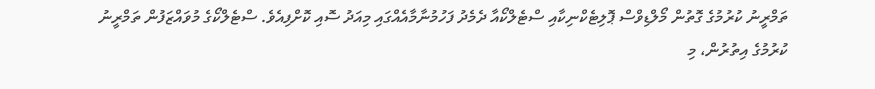ތަމްރީނު ކުރުމުގެ ގޮތުން މޯލްޑިވްސް ޕޮލިޓެކްނިކާއި ސްޓެލްކޯއާ ދެމެދު ފަހުމުނާމާއެއްގައި މިއަދު ސޮއި ކޮށްފިއެވެ. ސްޓެލްކޯގެ މުވައްޒަފުން ތަމްރީނު ކުރުމުގެ އިތުރުން، މި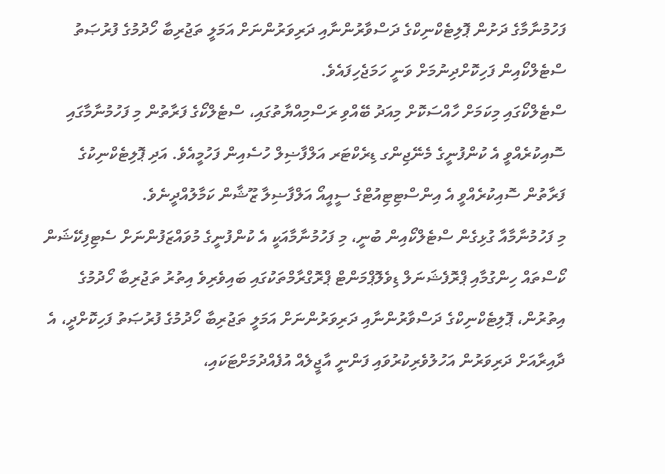ފަހުމުނާމާގެ ދަށުން ޕޮލިޓެކްނިކްގެ ދަސްވާރުންނާއި ދަރިވަރުންނަށް އަމަލީ ތަޖުރިބާ ހޯދުމުގެ ފުރުޞަތު ސްޓެލްކޯއިން ފަހިކޮށްދިނުމަށް ވަނީ ހަމަޖެހިފައެވެ.
ސްޓެލްކޯގައި މިކަމަށް ހާއްސަކޮށް މިއަދު ބޭއްވި ރަސްމިއްޔާތުގައި، ސްޓެލްކޯގެ ފަރާތުން މި ފަހުމުނާމާގައި ސޮއިކުރެއްވީ އެ ކުންފުނީގެ މެނޭޖިންގ ޑިރެކްޓަރ އަލްފާޟިލް ހުސެއިން ފަހުމީއެވެ. އަދި ޕޮލިޓެކްނިކުގެ ފަރާތުން ސޮއިކުރެއްވީ އެ އިންސްޓިޓިއުޓްގެ ސީއީއޯ އަލްފާޟިލާ ޒޫޝާން ކަމާލުއްދީނެވެ.
މި ފަހުމުނާމާއާ ގުޅިގެން ސްޓެލްކޯއިން ބުނީ، މި ފަހުމުނާމާއަކީ އެ ކުންފުނީގެ މުވައްޒަފުންނަށް ސެޓިފިކޭޝަން ކޯސްތައް ހިންގުމާއި ޕްރޮފެޝަނަލް ޑިވެލޮޕްމަންޓް ޕްރޮގްރާމްތަކުގައި ބައިވެރިވެ އިތުރު ތަޖުރިބާ ހޯދުމުގެ އިތުރުން، ޕޮލިޓެކްނިކްގެ ދަސްވާރުންނާއި ދަރިވަރުންނަށް އަމަލީ ތަޖުރިބާ ހޯދުމުގެ ފުރުޞަތު ފަހިކޮށްދީ، އެ ދާއިރާއަށް ދަރިވަރުން އަހުލުވެރިކުރުވައި ފަންނީ އާޖީލެއް އުފެއްދުމަށްޓަކައި،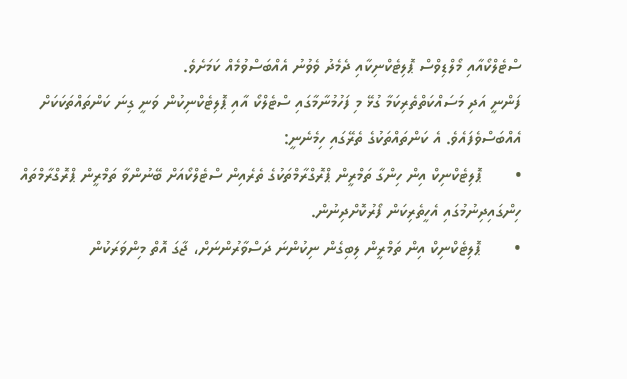ސްޓެލްކޯއާއި މޯލްޑިވްސް ޕޮލިޓެކްނިކާއި ދެމެދު ވެވުނު އެއްބަސްވުމެއް ކަމަށެވެ.
ފަންނީ އަދި މަސައްކަތްތެރިކަމާ ގުޅޭ މި ފަހުމުނާމާގައި ސްޓެލްކޯ އާއި ޕޮލިޓެކްނިކުން ވަނީ ގިނަ ކަންތައްތަކަކަށް އެއްބަސްވެފައެވެ. އެ ކަންތައްތަކުގެ ތެރޭގައި ހިމެނެނީ:
•       ޕޮލިޓެކްނިކް އިން ހިންގާ ތަމްރީން ޕްރޮގްރާމްތަކުގެ ތެރެއިން ސްޓެލްކޯއަށް ބޭނުންވާ ތަމްރީން ޕްރޮގްރާމްތައް ހިންގައިދިނުމުގައި އެހީތެރިކަން ފޯރުކޮށްދިނުން.
•       ޕޮލިޓެކްނިކް އިން ތަމްރީން ލިބިގެން ނިކުންނަ ދަސްވާރުންނަށް، ޖާގަ އޮތް މިންވަރަކުން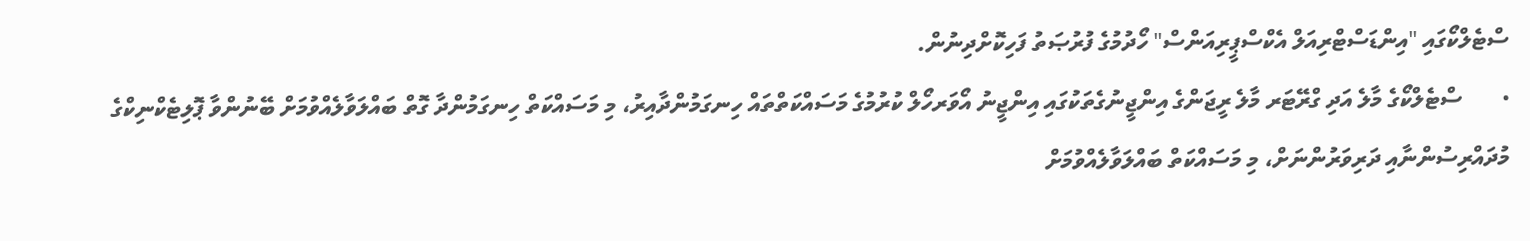ސްޓެލްކޯގައި "އިންޑަސްޓްރިއަލް އެކްސްޕީރިއަންސް" ހޯދުމުގެ ފުރުޞަތު ފަހިކޮށްދިނުން.
•       ސްޓެލްކޯގެ މާލެ އަދި ގްރޭޓަރ މާލެ ރީޖަންގެ އިންޖީނުގެތަކުގައި އިންޖީނު އޯވަރހޯލް ކުރުމުގެ މަސައްކަތްތައް ހިނގަމުންދާއިރު، މި މަސައްކަތް ހިނގަމުންދާ ގޮތް ބައްލަވާލެއްވުމަށް ބޭނުންވާ ޕޮލިޓެކްނިކްގެ މުދައްރިސުންނާއި ދަރިވަރުންނަށް، މި މަސައްކަތް ބައްލަވާލެއްވުމަށް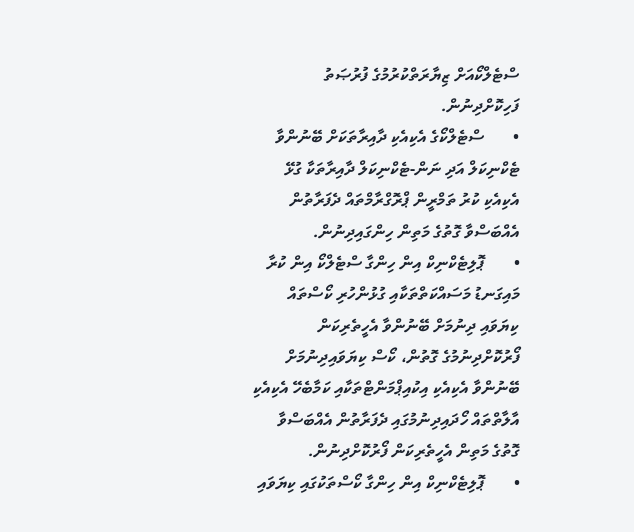ސްޓެލްކޯއަށް ޒިޔާރަތްކުރުމުގެ ފުރުޞަތު ފަހިކޮށްދިނުން.
•       ސްޓެލްކޯގެ އެކިއެކި ދާއިރާތަކަށް ބޭނުންވާ ޓެކްނިކަލް އަދި ނަން-ޓެކްނިކަލް ދާއިރާތަކާ ގުޅޭ އެކިއެކި ކުރު ތަމްރީން ޕްރޮގްރާމްތައް ދެފަރާތުން އެއްބަސްވާ ގޮތުގެ މަތިން ހިންގައިދިނުން.
•       ޕޮލިޓެކްނިކް އިން ހިންގާ ސްޓެލްކޯ އިން ކުރާ މައިގަނޑު މަސައްކަތްތަކާއި ގުޅުންހުރި ކޯސްތައް ކިޔަވައި ދިނުމަށް ބޭނުންވާ އެހީތެރިކަން ފޯރުކޮށްދިނުމުގެ ގޮތުން، ކޯސް ކިޔަވައިދިނުމަށް ބޭނުންވާ އެކިއެކި އިކުއިޕްމަންޓްތަކާއި ކަމާބެހޭ އެކިއެކި އާލާތްތައް ހޯދައިދިނުމުގައި ދެފަރާތުން އެއްބަސްވާ ގޮތުގެ މަތިން އެހީތެރިކަން ފޯރުކޮށްދިނުން.
•       ޕޮލިޓެކްނިކް އިން ހިންގާ ކޯސްތަކުގައި ކިޔަވައި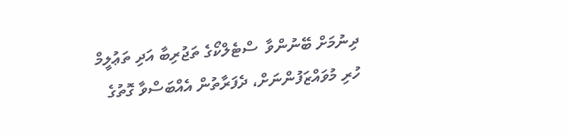ދިނުމަށް ބޭނުންވާ  ސްޓެލްކޯގެ ތަޖުރިބާ އަދި ތަޢުލީމް ހުރި މުވައްޒަފުންނަށް، ދެފަރާތުން އެއްބަސްވާ ގޮތުގެ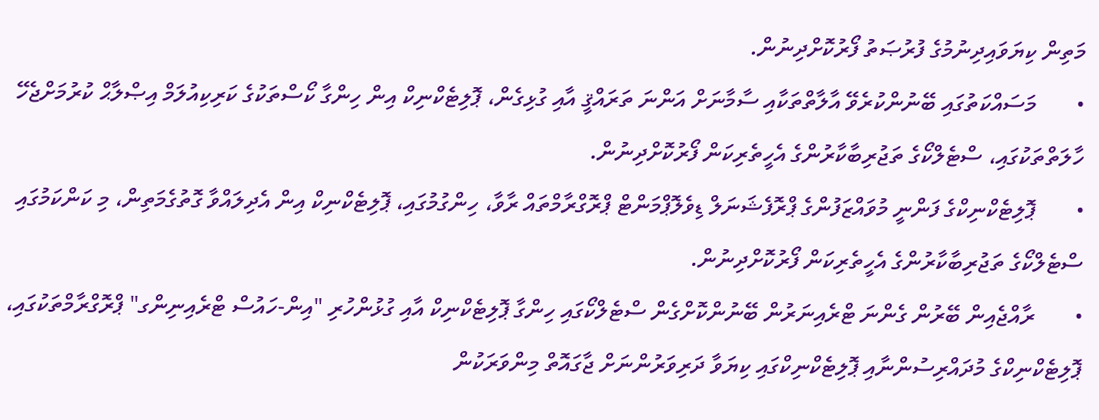މަތިން ކިޔަވައިދިނުމުގެ ފުރުޞަތު ފޯރުކޮށްދިނުން.
•       މަސައްކަތުގައި ބޭނުންކުރެވޭ އާލާތްތަކާއި ސާމާނަށް އަންނަ ތަރައްޤީ އާއި ގުޅިގެން، ޕޮލިޓެކްނިކް އިން ހިންގާ ކޯސްތަކުގެ ކަރިކިއުލަމް އިޞްލާޙް ކުރުމަށްޖެހޭ ހާލަތްތަކުގައި، ސްޓެލްކޯގެ ތަޖުރިބާކާރުންގެ އެހީތެރިކަން ފޯރުކޮށްދިނުން.
•       ޕޮލިޓެކްނިކްގެ ފަންނީ މުވައްޒަފުންގެ ޕްރޮފެޝަނަލް ޑިވެލޮޕްމަންޓް ޕްރޮގްރާމްތައް ރާވާ، ހިންގުމުގައި، ޕޮލިޓެކްނިކް އިން އެދިލައްވާ ގޮތުގެމަތިން، މި ކަންކަމުގައި ސްޓެލްކޯގެ ތަޖުރިބާކާރުންގެ އެހީތެރިކަން ފޯރުކޮށްދިނުން.
•       ރާއްޖެއިން ބޭރުން ގެންނަ ޓްރެއިނަރުން ބޭނުންކޮށްގެން ސްޓެލްކޯގައި ހިންގާ ޕޮލިޓެކްނިކް އާއި ގުޅުންހުރި "އިން-ހައުސް ޓްރެއިނިންގ" ޕްރޮގްރާމްތަކުގައި، ޕޮލިޓެކްނިކްގެ މުދައްރިސުންނާއި ޕޮލިޓެކްނިކްގައި ކިޔަވާ ދަރިވަރުންނަށް ޖާގައޮތް މިންވަރަކުން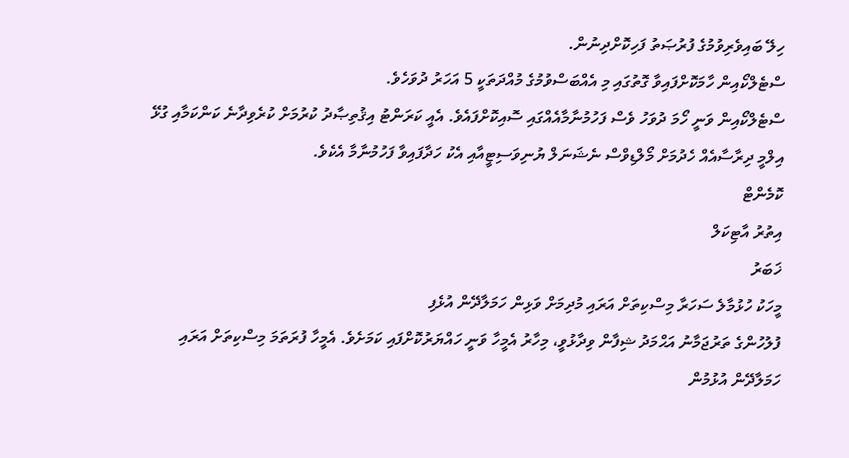ހިލޭ ބައިވެރިވުމުގެ ފުރުޞަތު ފަހިކޮށްދިނުން.
ސްޓެލްކޯއިން ހާމަކޮށްފައިވާ ގޮތުގައި މި އެއްބަސްވުމުގެ މުއްދަތަކީ 5 އަހަރު ދުވަހެވެ.
ސްޓެލްކޯއިން ވަނީ ހޯމަ ދުވަހު ވެސް ފަހުމުނާމާއެއްގައި ސޮއިކޮށްފައެވެ. އެއީ ކަރަންޓު އިޤުތިޞާދު ކުރުމަށް ކުރެވިދާނެ ކަންކަމާއި ގުޅޭ އިލްމީ ދިރާސާއެއް ހެދުމަށް މޯލްޑިވްސް ނެޝަނަލް ޔުނިވަސިޓީއާއި އެކު ހަދާފައިވާ ފަހުމުނާމާ އެކެވެ.
ކޮމެންޓް
އިތުރު އާޓިކަލް
ޚަބަރު
މީހަކު ހުޅުމާލެ ސަހަރާ މިސްކިތަށް އަރައި މުދިމަށް ވަޅިން ހަމަލާދޭން އުޅެފި
ފުލުހުންގެ ތަރުޖަމާނު އަޙްމަދު ޝިފާން ވިދާޅުވީ، މިހާރު އެމީހާ ވަނީ ހައްޔަރުކޮށްފައި ކަމަށެވެ. އެމީހާ ފުރަތަމަ މިސްކިތަށް އަރައި ހަމަލާދޭން އުޅުމުން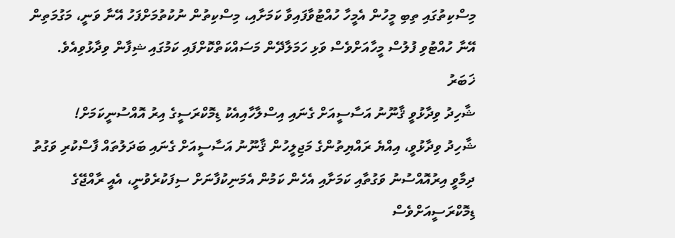މިސްކިތުގައި ތިބި މީހުން އެމީހާ ހުއްޓުވާފައިވާ ކަމަށާއި، މިސްކިތުން ނުކުތުމަށްފަހު އޭނާ ވަނީ، މަގުމަތިން އޭނާ ހުއްޓުވި ފުލުސް މީހާއަށްވެސް ވަޅި ހަމަލާދޭން މަސައްކަތްކޮށްފައި ކަމުގައި ޝިފާން ވިދާޅުވިއެވެ.
ޚަބަރު
ޝާހިދު ވިދާޅުވީ ޤާނޫނު އަސާސީއަށް ގެނައި އިސްލާހާއިއެކު ޑިމޮކްރަސީގެ އިރު އޮއްސުނީކަމަށް!
ޝާހިދު ވިދާޅުވީ، އިއްޔެ ރައްޔިތުންގެ މަޖިލީހުން ޤާނޫނު އަސާސީއަށް ގެނައި ބަދަލުތައް ފާސްކުރި ވަގުތު ދިމާވީ އިރުއޮއްސުނު ވަގުތާއި ކަމަށާއި އެހެން ކަމުން އެމަނިކުފާނަށް ސިފަކުރެވުނީ، އެއީ ރާއްޖޭގެ ޑިމޮކްރަސީއަށްވެސް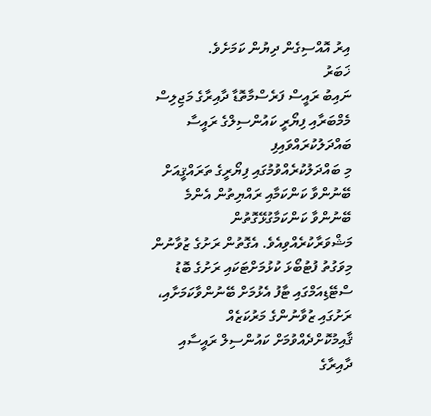އިރު އޮއްސިގެން ދިޔުން ކަމަށެވެ.
ޚަބަރު
ނައިބު ރައީސް ފަރެސްމާތޮޑާ ދާއިރާގެ މަޖިލިސް މެމްބަރާއި ފިޔޯރީ ކައުންސިލްގެ ރައީސާ ބައްދަލުކުރައްވައިފި
މި ބައްދަލުކުރެއްވުމުގައި ފިޔޯރީގެ ތަރައްޤީއަށް ބޭނުންވާ ކަންކަމާއި ރައްޔިތުން އެންމެ ބޭނުންވާ ކަންކަމާގުޅޭގޮތުން މަޝްވަރާކުރެއްވިއެވެ. އެގޮތުން ރަށުގެ ޒުވާނުން މިވަގުތު ފުޓުބޯޅަ ކުޅުމަށްޓަކައި ރަށުގެ ބޮޑު ސްޓޭޑިއަމްގައި ޓާފު އެޅުމަށް ބޭނުންވާކަމަށާއި، ރަށުގައި ޒުވާނުންގެ މަރުކަޒެއް ޤާއިމުކޮށްދެއްވުމަށް ކައުންސިލް ރައީސާއި ދާއިރާގެ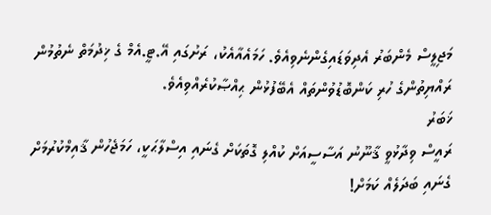މަޖިލީސް މެންބަރު އެދިވަޑައިގެންނެވިއެވެ. ހަމައެއާއެކު، ރަށުގައި އޭ.ޓީ.އެމް ގެ ޚިދުމަތް ނެތުމުން ރައްޔިތުންގެ ހުރި ކަންބޮޑުވުންތައް އެބޭފުޅުން ޙިއްޞާކުރެއްވިއެވެ.
ޚަބަރު
ރައީސް ވިދާޅުވީ ޤާނޫނު އަސާސީއަށް ކުއްލި ގޮތަކަށް ގެނައި އިސްލާޙަކީ، ހަމަޖެހުން ޤާއިމްކުރުމަށް ގެނައި ބަދަލެއް ކަމަށް!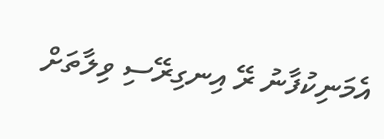އެމަނިކުފާނު ރޭ އިނގިރޭސި ވިލާތަށް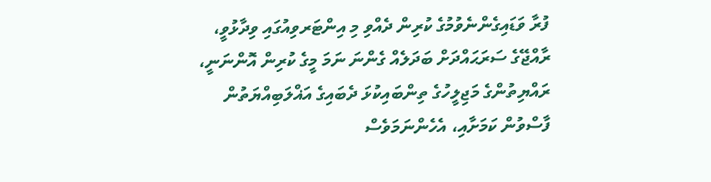ފުރާ ވަޑައިގެންނެވުމުގެ ކުރިން ދެއްވި މި އިންޓަރވިއުގައި ވިދާޅުވީ، ރާއްޖޭގެ ސަރަޙައްދަށް ބަދަލެއް ގެންނަ ނަމަ މީގެ ކުރިން އޮންނަނީ، ރައްޔިތުންގެ މަޖިލީހުގެ ތިންބައިކުޅަ ދެބައިގެ އަޣްލަބިއްޔަތުން ފާސްވުން ކަމަށާއި، އެހެންނަމަވެސް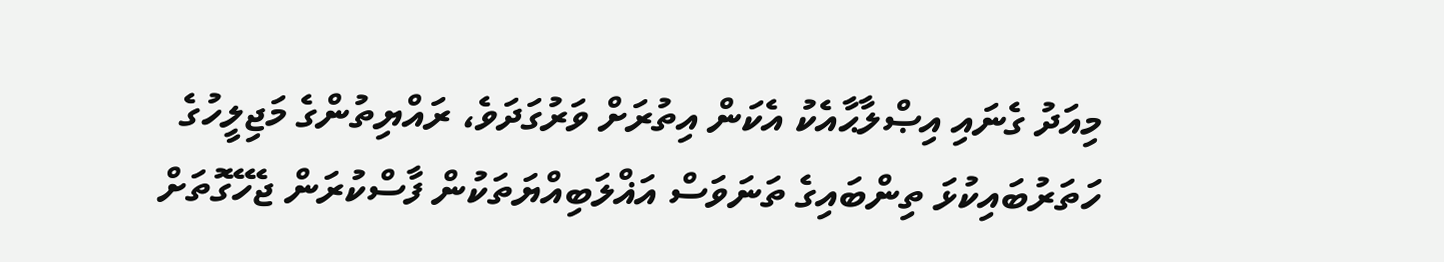މިއަދު ގެނައި އިޞްލާޙާއެކު އެކަން އިތުރަށް ވަރުގަދަވެ، ރައްޔިތުންގެ މަޖިލީހުގެ ހަތަރުބައިކުޅަ ތިންބައިގެ ތަނަވަސް އަޣްލަބިއްޔަތަކުން ފާސްކުރަން ޖެހޭގޮތަށް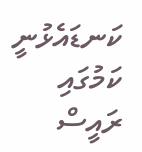ކަނޑައެޅުނީ ކަމުގައި ރައީސް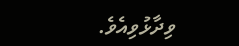ވިދާޅުވިއެވެ.